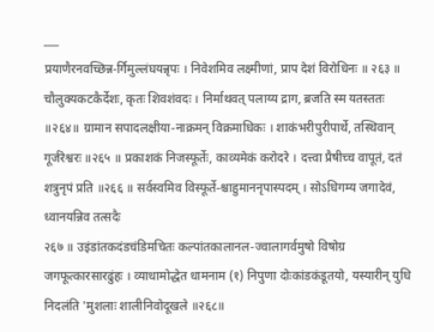___
प्रयाणैरनवच्छिन्न-र्गिमुल्लंघयन्नृपः । निवेशमिव लक्ष्मीणां, प्राप देशं विरोधिनः ॥ २६३ ॥ चौलुक्यकटकैर्देशः, कृतः शिवशंवदः । निर्माथवत् पलाय्य द्राग, ब्रजति स्म यतस्ततः ॥२६४॥ ग्रामान सपादलक्षीया-नाक्रमन् विक्रमाधिकः । शाकंभरीपुरीपार्थे, तस्थिवान् गूर्जरेश्वरः ॥२६५ ॥ प्रकाशकं निजस्फूर्तेः, काव्यमेकं करोदरे । दत्त्वा प्रैषीच्च वापूतं, दतं शत्रुनृपं प्रति ॥२६६ ॥ सर्वस्वमिव विस्फूर्ते-श्चाहुमाननृपास्पदम् । सोऽधिगम्य जगादेवं, ध्वानयन्निव तत्सदैः
२६७ ॥ उइंडांतकदंडचंडिमचितः कल्पांतकालानल-ज्वालागर्वमुषो विषोग्र जगफूत्कारसारढुंहः । व्याधामोद्धेत धामनाम (१) निपुणा दोःकांडकंडूतयो, यस्यारीन् युधि निदलंति 'मुशलाः शालीनिवोदूखले ॥२६८॥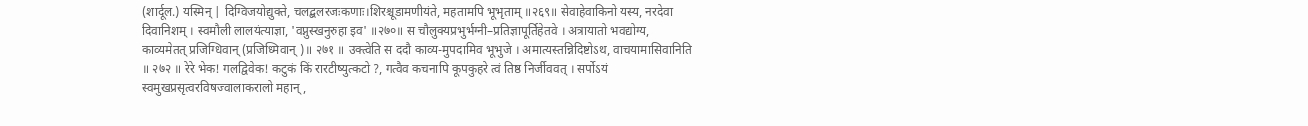(शार्दूल.) यस्मिन् | दिग्विजयोद्युक्ते, चलद्बलरजःकणाः।शिरश्चूडामणीयंते, महतामपि भूभृताम् ॥२६९॥ सेवाहेवाकिनो यस्य, नरदेवा दिवानिशम् । स्वमौली लालयंत्याज्ञा, 'वप्नुस्खनुरुहा इव' ॥२७०॥ स चौलुक्यप्रभुर्भग्नी–प्रतिज्ञापूर्तिहेतवे । अत्रायातो भवद्योग्य, काव्यमेतत् प्रजिग्धिवान् (प्रजिध्मिवान् )॥ २७१ ॥ उक्त्वेति स ददौ काव्य-मुपदामिव भूभुजे । अमात्यस्तन्निदिष्टोऽथ, वाचयामासिवानिति ॥ २७२ ॥ रेरे भेक! गलद्विवेक! कटुकं किं रारटीष्युत्कटो ?, गत्वैव कचनापि कूपकुहरे त्वं तिष्ठ निर्जीववत् । सर्पोऽयं स्वमुखप्रसृत्वरविषज्वालाकरालो महान् ,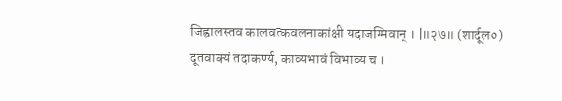जिह्वालस्तव कालवत्कवलनाकांक्षी यदाजग्मिवान् । |॥२७॥ (शार्दूल०) दूतवाक्यं तदाकर्ण्य, काव्यभावं विभाव्य च ।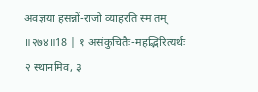अवज्ञया हसन्नों-राजो व्याहरति स्म तम् ॥२७४॥18 | १ असंकुचितैः-महद्भिरित्यर्थः २ स्थानमिव, ३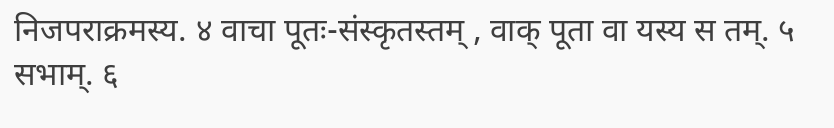निजपराक्रमस्य. ४ वाचा पूतः-संस्कृतस्तम् , वाक् पूता वा यस्य स तम्. ५ सभाम्. ६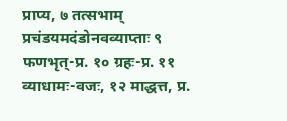प्राप्य, ७ तत्सभाम् प्रचंडयमदंडोनवव्याप्ताः ९ फणभृत्-प्र. १० ग्रहः-प्र. ११ व्याधामः-वजः, १२ माद्धत्त, प्र.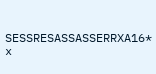SESSRESASSASSERRXA16*
x